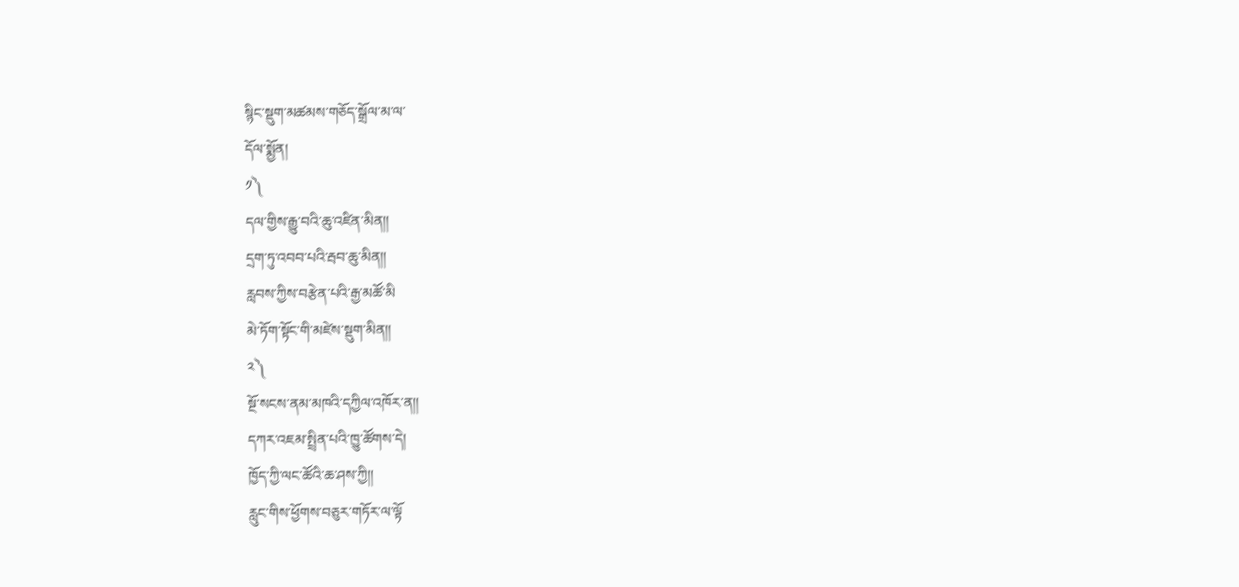སྙིང་སྡུག་མཚམས་གཅོད་སྒྲོལ་མ་ལ་
དོལ་སྨྱོན།
༡༽
དལ་གྱིས་རྒྱུ་བའི་ཆུ་འཛིན་མིན།།
དྲག་ཏུ་འབབ་པའི་རྦབ་ཆུ་མིན།།
རླབས་ཀྱིས་བརྩེན་པའི་རྒྱ་མཚོ་མི
མེ་ཏོག་སྟོང་གི་མཛེས་སྡུག་མིན།།
༢༽
སྔོ་སངས་ནམ་མཁའི་དཀྱིལ་འཁོར་ན།།
དཀར་འཇམ་སྤྲིན་པའི་ཁྱུ་ཚོགས་དེ།
ཁྱོད་ཀྱི་ལང་ཚོའི་ཆ་ཤས་ཀྱི།།
རླུང་གིས་ཕྱོགས་བཅུར་གཏོར་ལ་ལྟོ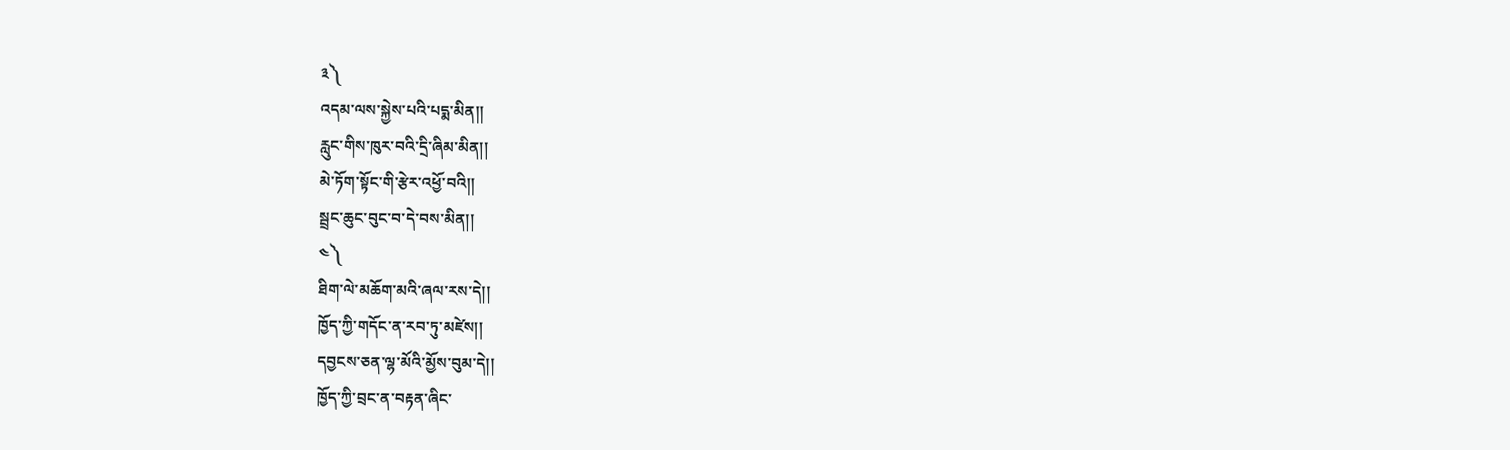༣༽
འདམ་ལས་སྐྱེས་པའི་པདྨ་མིན།།
རླུང་གིས་ཁུར་བའི་དྲི་ཞིམ་མིན།།
མེ་ཏོག་སྟོང་གི་རྩེར་འཕྱོ་བའི།།
སྦྲང་ཆུང་བུང་བ་དེ་བས་མིན།།
༤༽
ཐིག་ལེ་མཆོག་མའི་ཞལ་རས་དེ།།
ཁྱོད་ཀྱི་གདོང་ན་རབ་ཏུ་མཛེས།།
དབྱངས་ཅན་ལྷ་མོའི་མྱོས་བུམ་དེ།།
ཁྱོད་ཀྱི་བྲང་ན་བརྟན་ཞིང་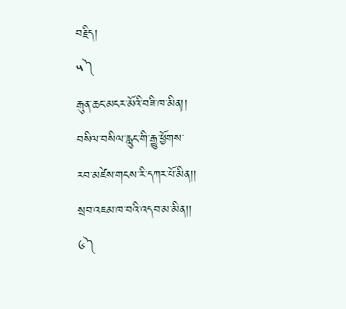བརྗིད།
༥༽
རྒུན་ཆང་མངར་མོའི་བཟི་ཁ་མིན།།
བསིལ་བསིལ་རླུང་གི་རྒྱུ་ཕྱོགས་
རབ་མཛེས་གངས་རི་དཀར་པོ་མིན།།
སྲབ་འཇམ་ཁ་བའི་འདབ་མ་མིན།།
༦༽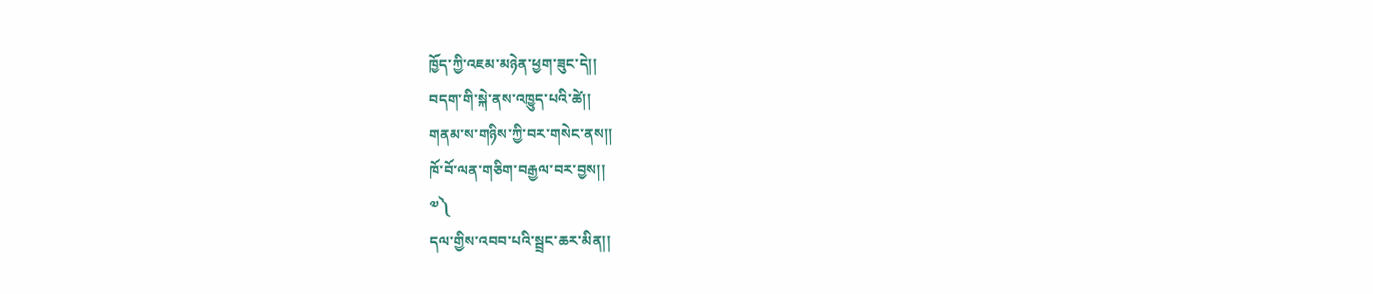ཁྱོད་ཀྱི་འཇམ་མཉེན་ཕྱག་ཟུང་དེ།།
བདག་གི་སྐེ་ནས་འཁྱུད་པའི་ཚེ།།
གནམ་ས་གཉིས་ཀྱི་བར་གསེང་ནས།།
ཁོ་བོ་ལན་གཅིག་བརྒྱལ་བར་བྱས།།
༧༽
དལ་གྱིས་འབབ་པའི་སྦྲང་ཆར་མིན།།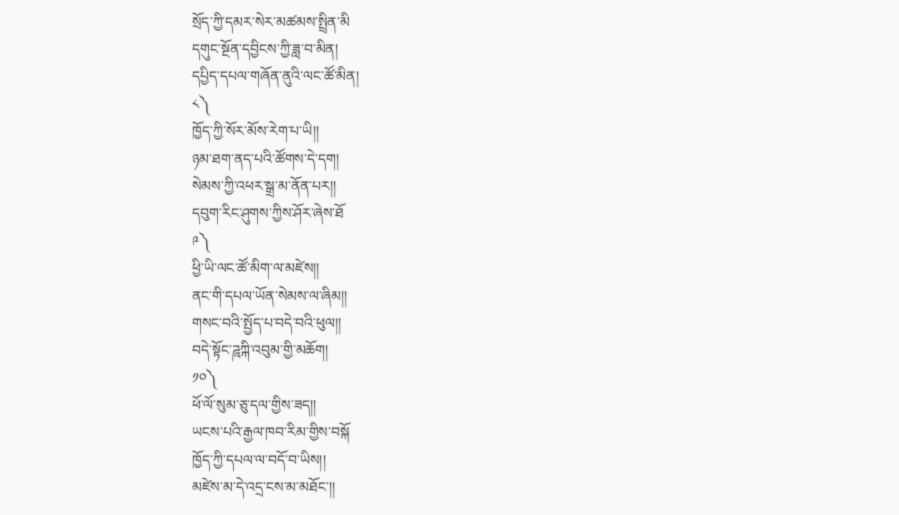སྲོད་ཀྱི་དམར་སེར་མཚམས་སྤྲིན་མི
དགུང་སྔོན་དབྱིངས་ཀྱི་ཟླ་བ་མིན།
དཔྱིད་དཔལ་གཞོན་ནུའི་ལང་ཚོ་མིན།
༨༽
ཁྱོད་ཀྱི་སོར་མོས་རེག་པ་ཡི།།
ཉམ་ཐག་ནད་པའི་ཚོགས་དེ་དག།
སེམས་ཀྱི་འཕར་སྒྲ་མ་ནོན་པར།།
དབུག་རིང་ཤུགས་ཀྱིས་ཤོར་ཞེས་ཐོ
༩༽
ཕྱི་ཡི་ལང་ཚོ་མིག་ལ་མཛེས།།
ནང་གི་དཔལ་ཡོན་སེམས་ལ་ཞིམ།།
གསང་བའི་སྤྱོད་པ་བདེ་བའི་ཕུལ།།
བདེ་སྟོང་ཌཱཀྐི་འབུམ་གྱི་མཆོག།
༡༠༽
ཕོ་ལོ་སུམ་ཅུ་དལ་གྱིས་ཟད།།
ཡངས་པའི་རྒྱལ་ཁབ་རིམ་གྱིས་བསྐོ
ཁྱོད་ཀྱི་དཔལ་ལ་བདོ་བ་ཡིས།།
མཛེས་མ་དེ་འདྲ་ངས་མ་མཐོང་།།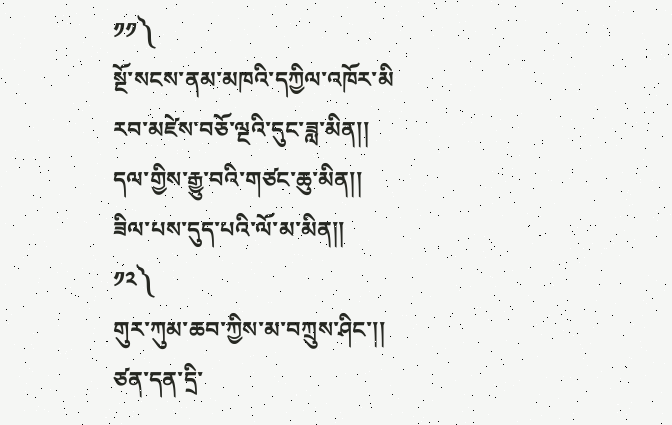༡༡༽
སྔོ་སངས་ནམ་མཁའི་དཀྱིལ་འཁོར་མི
རབ་མཛེས་བཅོ་ལྔའི་དུང་ཟླ་མིན།།
དལ་གྱིས་རྒྱུ་བའི་གཙང་ཆུ་མིན།།
ཟིལ་པས་དུད་པའི་ལོ་མ་མིན།།
༡༢༽
གུར་ཀུམ་ཆབ་ཀྱིས་མ་བཀྲུས་ཤིང་།།
ཙན་དན་དྲི་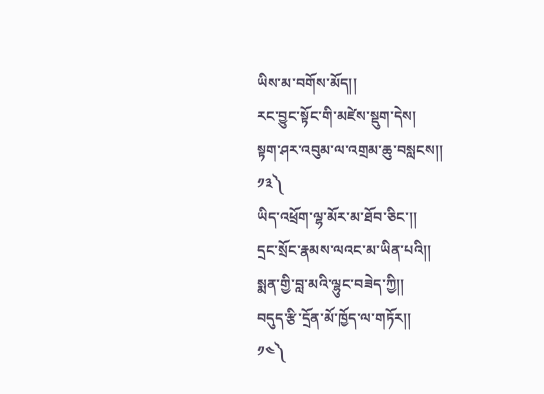ཡིས་མ་བགོས་མོད།།
རང་བྱུང་སྟོང་གི་མཛེས་སྡུག་དེས།
སྟག་ཤར་འབུམ་ལ་འགྲམ་ཆུ་བསླངས།།
༡༣༽
ཡིད་འཕྲོག་ལྷ་མོར་མ་ཐོབ་ཅིང་།།
དྲང་སྲོང་རྣམས་ལའང་མ་ཡིན་པའི།།
སྨན་གྱི་བླ་མའི་ལྷུང་བཟེད་ཀྱི།།
བདུད་རྩི་དྲོན་མོ་ཁྱོད་ལ་གཏོར།།
༡༤༽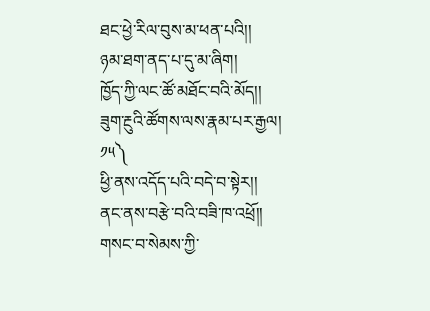ཐང་ཕྱེ་རིལ་བུས་མ་ཕན་པའི།།
ཉམ་ཐག་ནད་པ་དུ་མ་ཞིག།
ཁྱོད་ཀྱི་ལང་ཚོ་མཐོང་བའི་མོད།།
ཟུག་རྔུའི་ཚོགས་ལས་རྣམ་པར་རྒྱལ།
༡༥༽
ཕྱི་ནས་འདོད་པའི་བདེ་བ་སྟེར།།
ནང་ནས་བརྩེ་བའི་བཟི་ཁ་འཕྲོ།།
གསང་བ་སེམས་ཀྱི་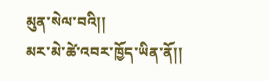མུན་སེལ་བའི།།
མར་མེ་ཚེ་འབར་ཁྱོད་ཡིན་ནོ།།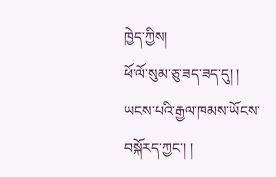ཁྱེད་ཀྱིས།
ཕོ་ལོ་སུམ་ཅུ་ཟད་ཟད་དུ། །
ཡངས་པའི་རྒྱལ་ཁམས་ཡོངས་བསྐོརད་ཀྱང་། །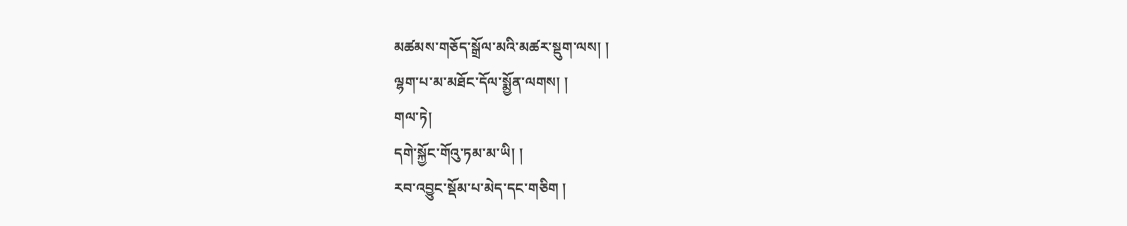མཚམས་གཅོད་སྒྲོལ་མའི་མཚར་སྡུག་ལས། །
ལྷག་པ་མ་མཐོང་དོལ་སྨྱོན་ལགས། །
གལ་ཏེ།
དགེ་སྐྱོང་གོའུ་ཏམ་མ་ཡི། །
རབ་འབྱུང་སྡོམ་པ་མེད་དང་གཅིག །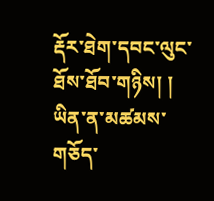རྡོར་ཐེག་དབང་ལུང་ཐོས་ཐོབ་གཉིས། །
ཡིན་ན་མཚམས་གཅོད་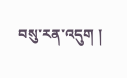བསུ་རན་འདུག །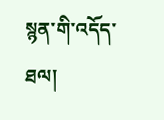སྙན་གི་འདོད་ཐལ།